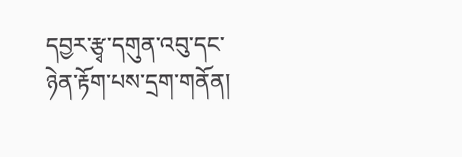དབྱར་རྩྭ་དགུན་འབུ་དང་ཉེན་རྟོག་པས་དྲག་གནོན།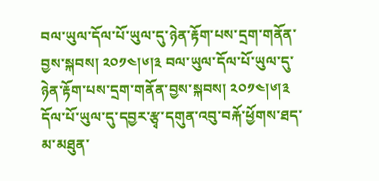བལ་ཡུལ་དོལ་པོ་ཡུལ་དུ་ཉེན་རྟོག་པས་དྲག་གནོན་བྱས་སྐབས། ༢༠༡༤།༦།༣ བལ་ཡུལ་དོལ་པོ་ཡུལ་དུ་ཉེན་རྟོག་པས་དྲག་གནོན་བྱས་སྐབས། ༢༠༡༤།༦།༣
དོལ་པོ་ཡུལ་དུ་དབྱར་རྩྭ་དགུན་འབུ་བརྐོ་ཕྱོགས་ཐད་མ་མཐུན་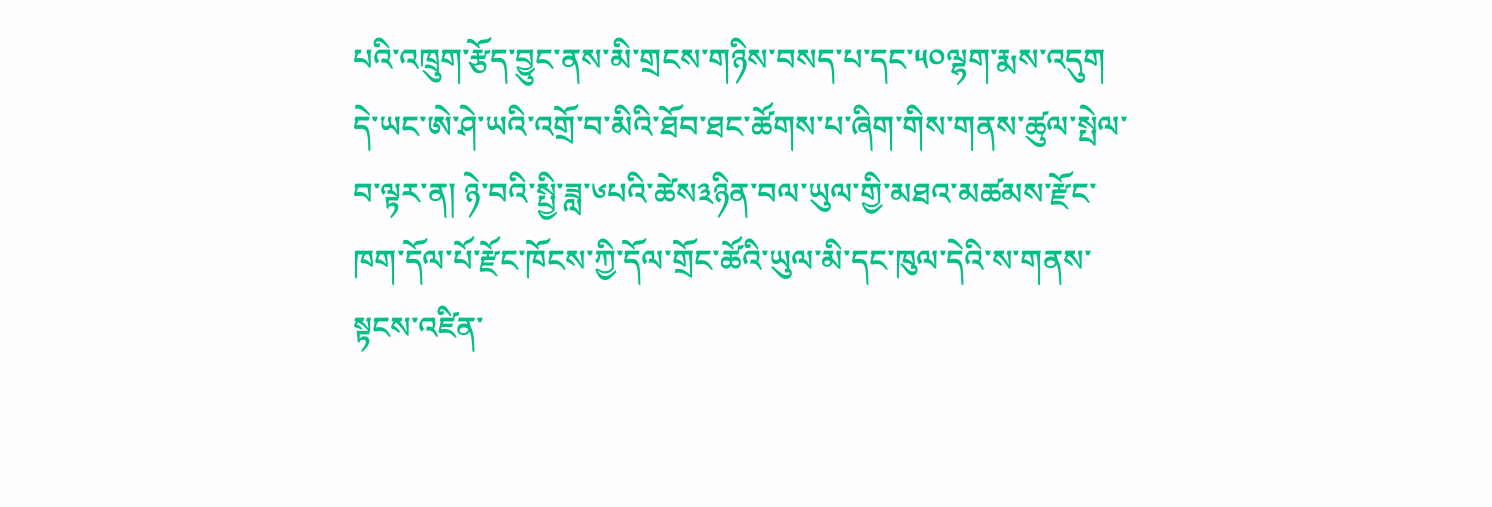པའི་འཁྲུག་རྩོད་བྱུང་ནས་མི་གྲངས་གཉིས་བསད་པ་དང་༥༠ལྷག་རྨས་འདུག
དེ་ཡང་ཨེ་ཤེ་ཡའི་འགྲོ་བ་མིའི་ཐོབ་ཐང་ཚོགས་པ་ཞིག་གིས་གནས་ཚུལ་སྤེལ་བ་ལྟར་ན། ཉེ་བའི་སྤྱི་ཟླ་༦པའི་ཚེས༣ཉིན་བལ་ཡུལ་གྱི་མཐའ་མཚམས་རྫོང་ཁག་དོལ་པོ་རྫོང་ཁོངས་ཀྱི་དོལ་གྲོང་ཚོའི་ཡུལ་མི་དང་ཁུལ་དེའི་ས་གནས་སྟངས་འཛིན་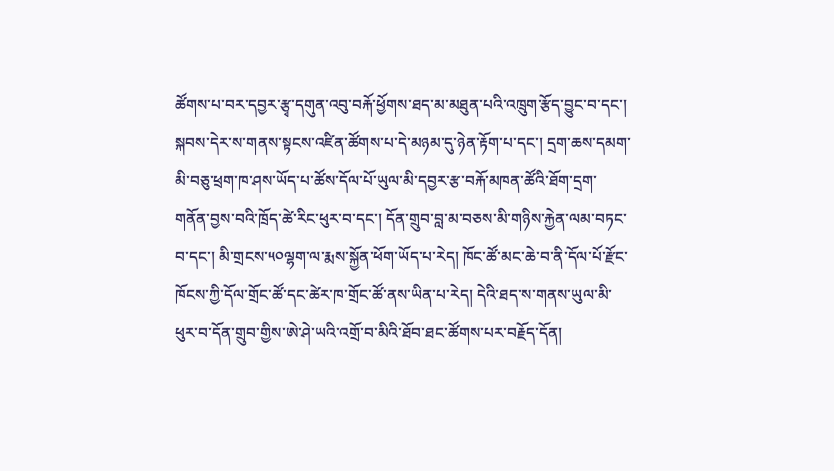ཚོགས་པ་བར་དབྱར་རྩྭ་དགུན་འབུ་བརྐོ་ཕྱོགས་ཐད་མ་མཐུན་པའི་འཁྲུག་རྩོད་བྱུང་བ་དང་། སྐབས་དེར་ས་གནས་སྟངས་འཛིན་ཚོགས་པ་དེ་མཉམ་དུ་ཉེན་རྟོག་པ་དང་། དྲག་ཆས་དམག་མི་བཅུ་ཕྲག་ཁ་ཤས་ཡོད་པ་ཚོས་དོལ་པོ་ཡུལ་མི་དབྱར་རྩ་བརྐོ་མཁན་ཚོའི་ཐོག་དྲག་གནོན་བྱས་བའི་ཁྲོད་ཚེ་རིང་ཕུར་བ་དང་། དོན་གྲུབ་བླ་མ་བཅས་མི་གཉིས་རྐྱེན་ལམ་བཏང་བ་དང་། མི་གྲངས་༥༠ལྷག་ལ་རྨས་སྐྱོན་ཕོག་ཡོད་པ་རེད། ཁོང་ཚོ་མང་ཆེ་བ་ནི་དོལ་པོ་རྫོང་ཁོངས་ཀྱི་དོལ་གྲོང་ཚོ་དང་ཚེར་ཁ་གྲོང་ཚོ་ནས་ཡིན་པ་རེད། དེའི་ཐད་ས་གནས་ཡུལ་མི་ཕུར་བ་དོན་གྲུབ་གྱིས་ཨེ་ཤེ་ཡའི་འགྲོ་བ་མིའི་ཐོབ་ཐང་ཚོགས་པར་བརྗོད་དོན།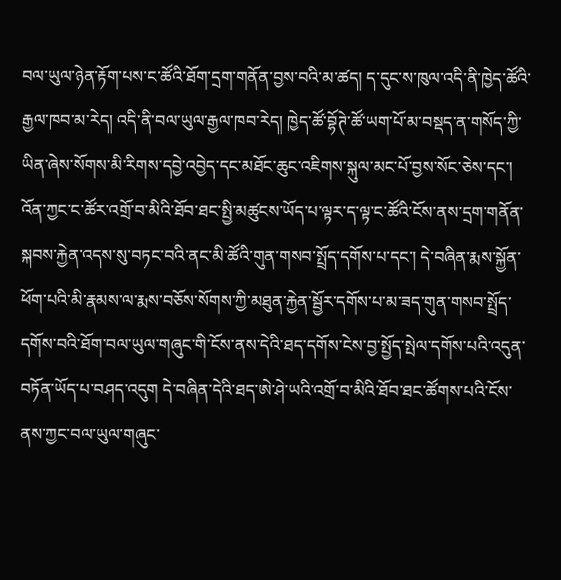བལ་ཡུལ་ཉེན་རྟོག་པས་ང་ཚོའི་ཐོག་དྲག་གནོན་བྱས་བའི་མ་ཚད། ད་དུང་ས་ཁུལ་འདི་ནི་ཁྱེད་ཚོའི་རྒྱལ་ཁབ་མ་རེད། འདི་ནི་བལ་ཡུལ་རྒྱལ་ཁབ་རེད། ཁྱེད་ཚོ་བྷོཊེ་ཚོ་ཡག་པོ་མ་བསྡད་ན་གསོད་ཀྱི་ཡིན་ཞེས་སོགས་མི་རིགས་དབྱེ་འབྱེད་དང་མཐོང་ཆུང་འཇིགས་སྐུལ་མང་པོ་བྱས་སོང་ཅེས་དང་། འོན་ཀྱང་ང་ཚོར་འགྲོ་བ་མིའི་ཐོབ་ཐང་སྤྱི་མཚུངས་ཡོད་པ་ལྟར་ད་ལྟ་ང་ཚོའི་ངོས་ནས་དྲག་གནོན་སྐབས་རྐྱེན་འདས་སུ་བཏང་བའི་ནང་མི་ཚོའི་གུན་གསབ་སྤྲོད་དགོས་པ་དང་། དེ་བཞིན་རྨས་སྐྱོན་ཕོག་པའི་མི་རྣམས་ལ་རྨས་བཅོས་སོགས་ཀྱི་མཐུན་རྐྱེན་སྦྱོར་དགོས་པ་མ་ཟད་གུན་གསབ་སྤྲོད་དགོས་བའི་ཐོག་བལ་ཡུལ་གཞུང་གི་ངོས་ནས་དེའི་ཐད་དགོས་ངེས་བྱ་སྤྱོད་སྤེལ་དགོས་པའི་འདུན་བཏོན་ཡོད་པ་བཤད་འདུག དེ་བཞིན་དེའི་ཐད་ཨེ་ཤེ་ཡའི་འགྲོ་བ་མིའི་ཐོབ་ཐང་ཚོགས་པའི་ངོས་ནས་ཀྱང་བལ་ཡུལ་གཞུང་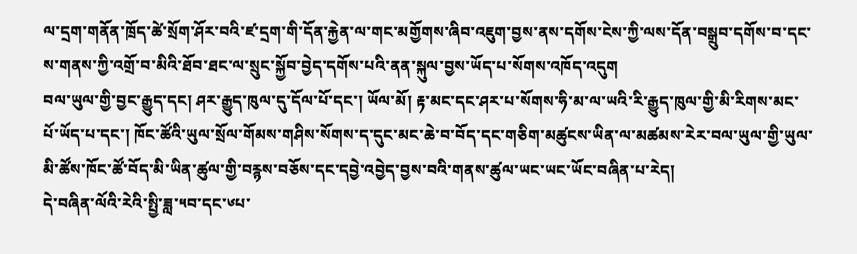ལ་དྲག་གནོན་ཁྲོད་ཚེ་སྲོག་ཤོར་བའི་ཛ་དྲག་གི་དོན་རྐྱེན་ལ་གང་མགྱོགས་ཞིབ་འཇུག་བྱས་ནས་དགོས་ངེས་ཀྱི་ལས་དོན་བསྒྲུབ་དགོས་བ་དང་ས་གནས་ཀྱི་འགྲོ་བ་མིའི་ཐོབ་ཐང་ལ་སྲུང་སྐྱོབ་བྱེད་དགོས་པའི་ནན་སྐུལ་བྱས་ཡོད་པ་སོགས་འཁོད་འདུག
བལ་ཡུལ་གྱི་བྱང་རྒྱུད་དང། ཤར་རྒྱུད་ཁུལ་དུ་དོལ་པོ་དང་། ཡོལ་མོ། རྟ་མང་དང་ཤར་པ་སོགས་ཧི་མ་ལ་ཡའི་རི་རྒྱུད་ཁུལ་གྱི་མི་རིགས་མང་པོ་ཡོད་པ་དང་། ཁོང་ཚོའི་ཡུལ་སྲོལ་གོམས་གཤིས་སོགས་ད་དུང་མང་ཆེ་བ་བོད་དང་གཅིག་མཚུངས་ཡིན་ལ་མཚམས་རེར་བལ་ཡུལ་གྱི་ཡུལ་མི་ཚོས་ཁོང་ཚོ་བོད་མི་ཡིན་ཚུལ་གྱི་བརྙས་བཅོས་དང་དབྱེ་འབྱེད་བྱས་བའི་གནས་ཚུལ་ཡང་ཡང་ཡོང་བཞིན་པ་རེད།
དེ་བཞིན་ལོའི་རེའི་སྤྱི་ཟླ་༥བ་དང་༦པ་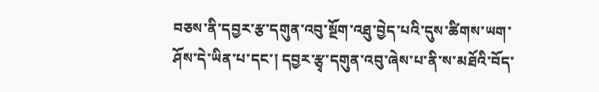བཅས་ནི་དབྱར་རྩ་དགུན་འབུ་སྔོག་འཐུ་བྱེད་པའི་དུས་ཚིགས་ཡག་ཤོས་དེ་ཡིན་པ་དང་། དབྱར་རྩྭ་དགུན་འབུ་ཞེས་པ་ནི་ས་མཐོའི་བོད་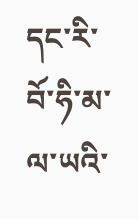དང་རི་བོ་ཧི་མ་ལ་ཡའི་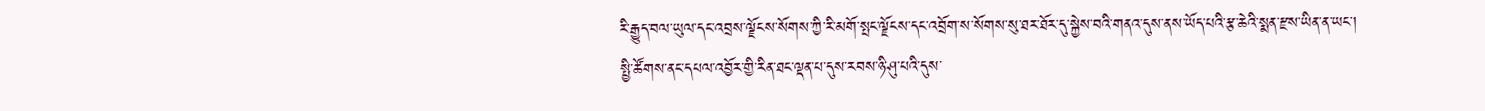རི་རྒྱུད་བལ་ཡུལ་དང་འབྲས་ལྗོངས་སོགས་ཀྱི་རི་མགོ་སྤང་ལྗོངས་དང་འབྲོག་ས་སོགས་སུ་ཐར་ཐོར་དུ་སྐྱེས་བའི་གནའ་དུས་ནས་ཡོད་པའི་རྩ་ཆེའི་སྨན་རྫས་ཡིན་ན་ཡང་།
སྤྱི་ཚོགས་ནང་དཔལ་འབྱོར་གྱི་རིན་ཐང་ལྡན་པ་དུས་རབས་ཉི་ཤུ་པའི་དུས་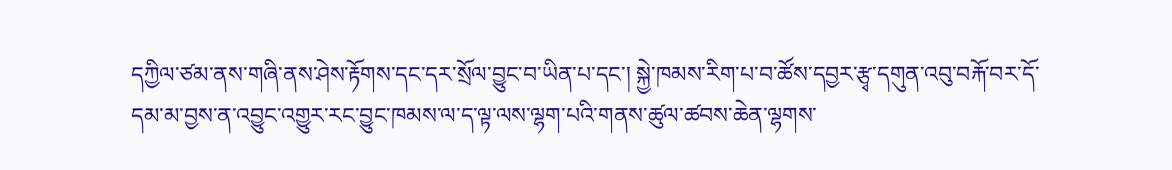དཀྱིལ་ཙམ་ནས་གཞི་ནས་ཤེས་རྟོགས་དང་དར་སྲོལ་བྱུང་བ་ཡིན་པ་དང་། སྐྱེ་ཁམས་རིག་པ་བ་ཚོས་དབྱར་རྩྭ་དགུན་འབུ་བརྐོ་བར་དོ་དམ་མ་བྱས་ན་འབྱུང་འགྱུར་རང་བྱུང་ཁམས་ལ་ད་ལྟ་ལས་ལྷག་པའི་གནས་ཚུལ་ཚབས་ཆེན་ལྷགས་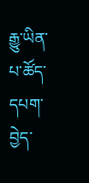རྒྱུ་ཡིན་པ་ཚོད་དཔག་བྱེད་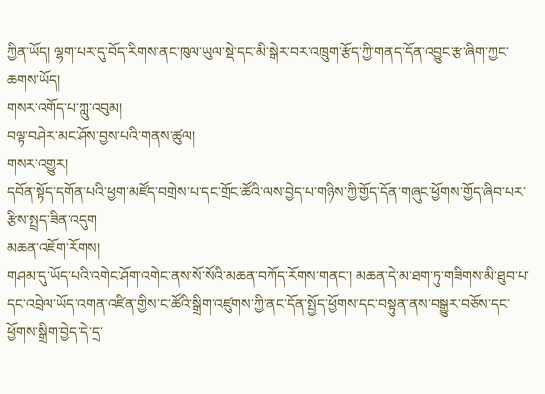ཀྱིན་ཡོད། ལྷག་པར་དུ་བོད་རིགས་ནང་ཁུལ་ཡུལ་སྡེ་དང་མི་སྒེར་བར་འཁྲུག་རྩོད་ཀྱི་གནད་དོན་འབྱུང་རྩ་ཞིག་ཀྱང་ཆགས་ཡོད།
གསར་འགོད་པ་ཀླུ་འབུམ།
བལྟ་བཤེར་མང་ཤོས་བྱས་པའི་གནས་ཚུལ།
གསར་འགྱུར།
དབོན་སྟོད་དགོན་པའི་ཕྱག་མཛོད་བགྲེས་པ་དང་གྲོང་ཚོའི་ལས་བྱེད་པ་གཉིས་ཀྱི་གྱོད་དོན་གཞུང་ཕྱོགས་གྱོད་ཞིབ་པར་རྩིས་སྤྲད་ཟིན་འདུག
མཆན་འཇོག་རོགས།
གཤམ་དུ་ཡོད་པའི་འགེང་ཤོག་འགེང་ནས་སོ་སོའི་མཆན་བཀོད་རོགས་གནང་། མཆན་དེ་མ་ཐག་ཏུ་གཟིགས་མི་ཐུབ་པ་དང་འབྲེལ་ཡོད་འགན་འཛིན་གྱིས་ང་ཚོའི་སྒྲིག་འཛུགས་ཀྱི་ནང་དོན་སྤྱོད་ཕྱོགས་དང་བསྟུན་ནས་བསྒྱུར་བཅོས་དང་ཕྱོགས་སྒྲིག་བྱེད་དེ་དྲ་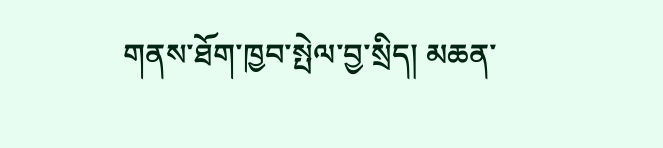གནས་ཐོག་ཁྱབ་སྤེལ་བྱ་སྲིད། མཆན་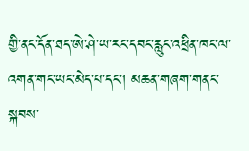གྱི་ནང་དོན་ཐད་ཨེ་ཤེ་ཡ་རང་དབང་རླུང་འཕྲིན་ཁང་ལ་འགན་གང་ཡང་མེད་པ་དང་། མཆན་གཞག་གནང་སྐབས་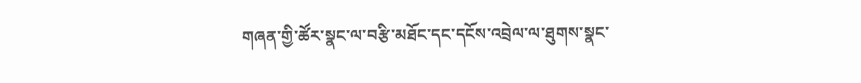གཞན་གྱི་ཚོར་སྣང་ལ་བརྩི་མཐོང་དང་དངོས་འབྲེལ་ལ་ཐུགས་སྣང་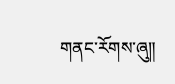གནང་རོགས་ཞུ༎